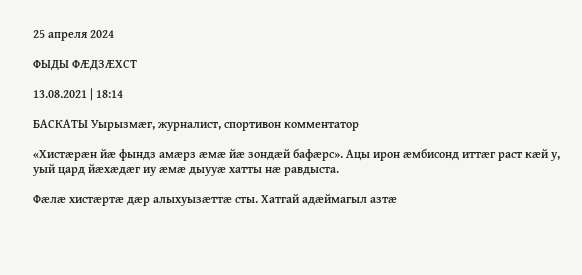25 апреля 2024

ФЫДЫ ФӔДЗӔХСТ

13.08.2021 | 18:14

БАСКАТЫ Уырызмæг, журналист, спортивон комментатор

«Хистӕрӕн йӕ фындз амӕрз ӕмӕ йӕ зондӕй бафӕрс». Ацы ирон ӕмбисонд иттӕг раст кӕй у, уый цард йӕхӕдӕг иу ӕмӕ дыууӕ хатты нӕ равдыста.

Фӕлӕ хистӕртӕ дӕр алыхуызӕттӕ сты. Хатгай адӕймагыл азтӕ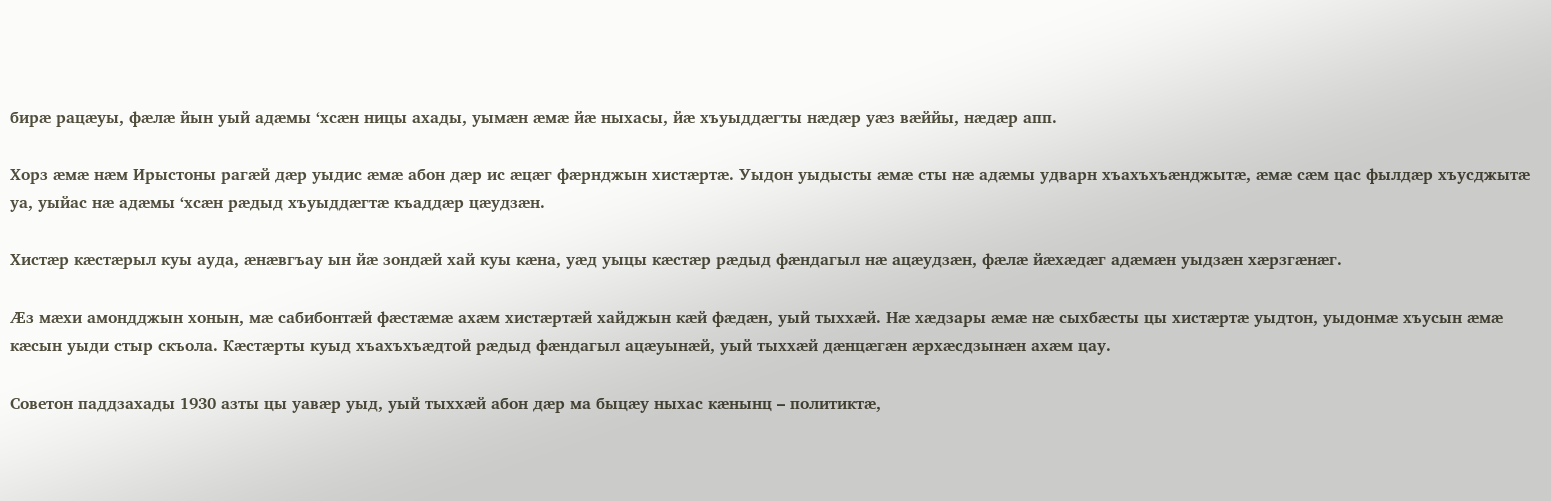бирӕ рацӕуы, фӕлӕ йын уый адӕмы ‘хсӕн ницы ахады, уымӕн ӕмӕ йӕ ныхасы, йӕ хъуыддӕгты нӕдӕр уӕз вӕййы, нӕдӕр апп.

Хорз ӕмӕ нӕм Ирыстоны рагӕй дӕр уыдис ӕмӕ абон дӕр ис ӕцӕг фӕрнджын хистӕртӕ. Уыдон уыдысты ӕмӕ сты нӕ адӕмы удварн хъахъхъӕнджытӕ, ӕмӕ сӕм цас фылдӕр хъусджытӕ уа, уыйас нӕ адӕмы ‘хсӕн рӕдыд хъуыддӕгтӕ къаддӕр цӕудзӕн.

Хистӕр кӕстӕрыл куы ауда, ӕнӕвгъау ын йӕ зондӕй хай куы кӕна, уӕд уыцы кӕстӕр рӕдыд фӕндагыл нӕ ацӕудзӕн, фӕлӕ йӕхӕдӕг адӕмӕн уыдзӕн хӕрзгӕнӕг.

Ӕз мӕхи амондджын хонын, мӕ сабибонтӕй фӕстӕмӕ ахӕм хистӕртӕй хайджын кӕй фӕдӕн, уый тыххӕй. Нӕ хӕдзары ӕмӕ нӕ сыхбӕсты цы хистӕртӕ уыдтон, уыдонмӕ хъусын ӕмӕ кӕсын уыди стыр скъола. Кӕстӕрты куыд хъахъхъӕдтой рӕдыд фӕндагыл ацӕуынӕй, уый тыххӕй дӕнцӕгӕн ӕрхӕсдзынӕн ахӕм цау.

Советон паддзахады 1930 азты цы уавӕр уыд, уый тыххӕй абон дӕр ма быцӕу ныхас кӕнынц – политиктӕ,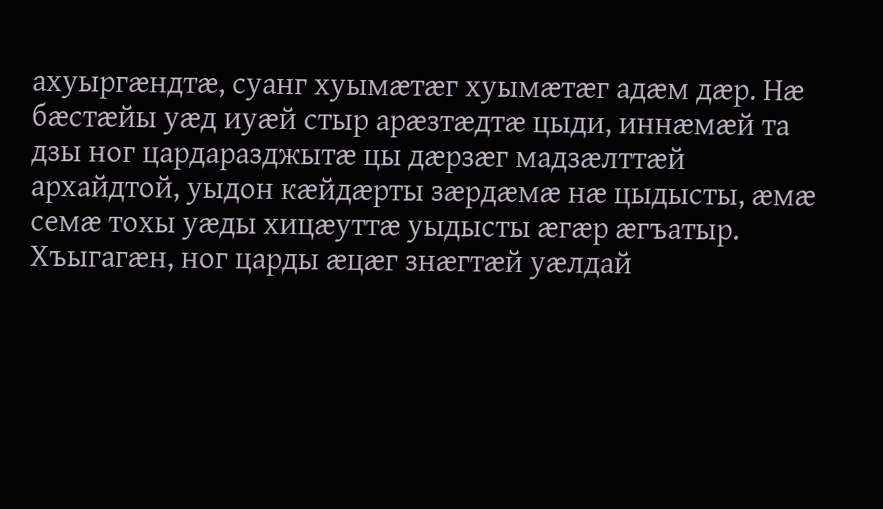ахуыргӕндтӕ, суанг хуымӕтӕг хуымӕтӕг адӕм дӕр. Нӕ бӕстӕйы уӕд иуӕй стыр арӕзтӕдтӕ цыди, иннӕмӕй та дзы ног цардаразджытӕ цы дӕрзӕг мадзӕлттӕй архайдтой, уыдон кӕйдӕрты зӕрдӕмӕ нӕ цыдысты, ӕмӕ семӕ тохы уӕды хицӕуттӕ уыдысты ӕгӕр ӕгъатыр. Хъыгагӕн, ног царды ӕцӕг знӕгтӕй уӕлдай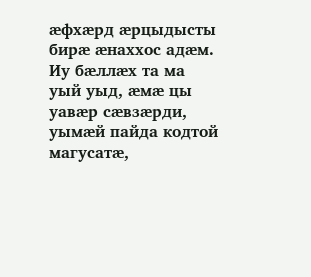ӕфхӕрд ӕрцыдысты бирӕ ӕнаххос адӕм. Иу бӕллӕх та ма уый уыд, ӕмӕ цы уавӕр сӕвзӕрди, уымӕй пайда кодтой магусатӕ,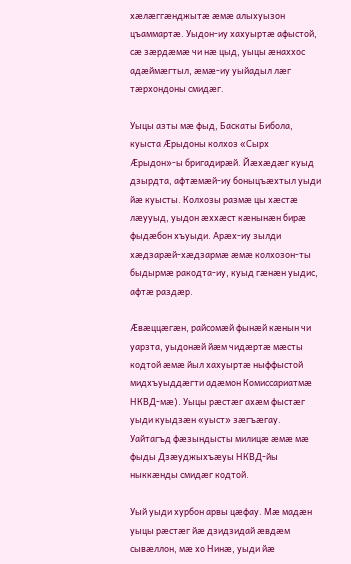хӕлӕггӕнджытӕ ӕмӕ алыхуызон цъаммартӕ. Уыдон-иу хахуыртӕ афыстой, сӕ зӕрдӕмӕ чи нӕ цыд, уыцы ӕнаххос адӕймӕгтыл, ӕмӕ-иу уыйадыл лӕг тӕрхондоны смидӕг.

Уыцы азты мӕ фыд, Баскаты Бибола, куыста Ӕрыдоны колхоз «Сырх Ӕрыдон»-ы бригадирӕй. Йӕхӕдӕг куыд дзырдта, афтӕмӕй-иу боныцъӕхтыл уыди йӕ куысты. Колхозы размӕ цы хӕстӕ лӕууыд, уыдон ӕххӕст кӕнынӕн бирӕ фыдӕбон хъуыди. Арӕх-иу зылди хӕдзарӕй-хӕдзармӕ ӕмӕ колхозон-ты быдырмӕ ракодта-иу, куыд гӕнӕн уыдис, афтӕ раздӕр.

Ӕвӕццӕгӕн, райсомӕй фынӕй кӕнын чи уарзта, уыдонӕй йӕм чидӕртӕ мӕсты кодтой ӕмӕ йыл хахуыртӕ ныффыстой мидхъуыддӕгти адӕмон Комиссариатмӕ НКВД-мӕ). Уыцы рӕстӕг ахӕм фыстӕг уыди куыдзӕн «уыст» зӕгъӕгау. Уайтагъд фӕзындысты милицӕ ӕмӕ мӕ фыды Дзӕуджыхъӕуы НКВД-йы ныккӕнды смидӕг кодтой.

Уый уыди хурбон арвы цӕфау. Мӕ мадӕн уыцы рӕстӕг йӕ дзидзидай ӕвдӕм сывӕллон, мӕ хо Нинӕ, уыди йӕ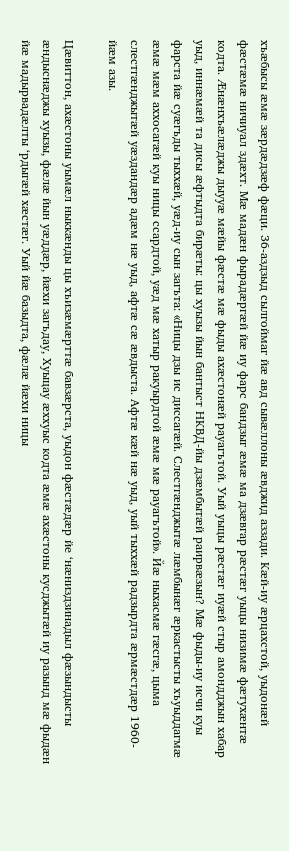хъӕбысы ӕмӕ зӕрдӕдзӕф фӕци. 36-аздзыд сылгоймаг йӕ авд сывӕллоны ӕвджид аззади. Кӕй-иу ӕрцахстой, уыдонӕй фӕстӕмӕ ничиуал здӕхт. Мӕ мадӕн фырадӕргӕй йӕ иу фарс бандзыг ӕмӕ ма дзӕвгар рӕстӕг уыцы низимӕ фӕтухӕнтӕ кодта. Ӕнӕнхъӕлӕджы дыууӕ мӕйы фӕстӕ мӕ фыды ахӕстонӕй рауагътой. Уый уыцы рӕстӕг иуӕй стыр амондджын хабар уыд, иннӕмӕй та дисы ӕфтыдта бирӕты: цы хуызы йын бантыст НКВД-йы дзӕмбытӕй раирвӕзын? Мӕ фыды-иу исчи куы фарста йӕ суӕгъды тыххӕй, уӕд-иу сын загъта: «Ницы дзы ис диссагӕй. Слестгӕнджытӕ лӕмбынӕг ӕркастысты хъуыддагмӕ ӕмӕ мӕм аххосагӕй куы ницы ссардтой, уӕд мӕ хатыр ракуырдтой ӕмӕ мӕ рауагътой». Йӕ ныхасмӕ гӕсгӕ, цыма слестгӕнджытӕй уӕздандӕр адӕм нӕ уыд, афтӕ сӕ ӕвдыста. Афтӕ кӕй нӕ уыд, уый тыххӕй радзырдта ӕрмӕстдӕр 1960-йӕм азы.

Цӕвиттон, ахӕстоны уымӕл ныккӕнды цы хъизӕмӕрттӕ бавзӕрста, уыдон фӕстӕдӕр йе ‘нӕниздзинадыл фӕзындысты ӕндыснӕджы хуызы, фӕлӕ йын уӕддӕр, йӕхи загъдау, Хуыцау ӕххуыс кодта ӕмӕ ахӕстоны кусджытӕй иу разынд мӕ фыдӕн йӕ мадырвадӕлты ‘рдыгӕй хӕстӕг. Уый йӕ базыдта, фӕлӕ йӕхи ницы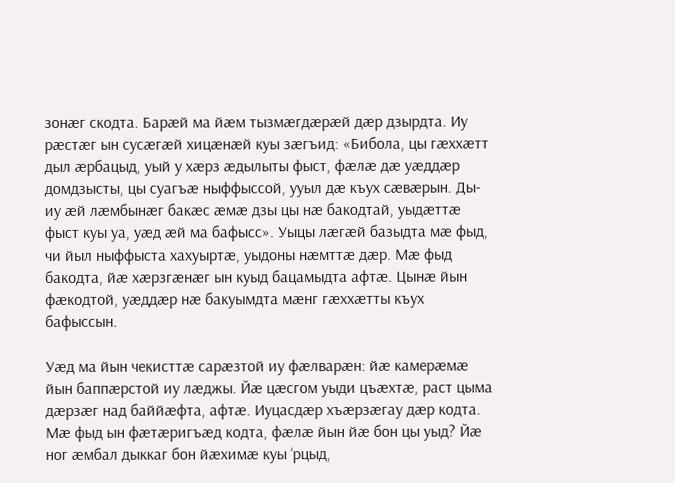зонӕг скодта. Барӕй ма йӕм тызмӕгдӕрӕй дӕр дзырдта. Иу рӕстӕг ын сусӕгӕй хицӕнӕй куы зӕгъид: «Бибола, цы гӕххӕтт дыл ӕрбацыд, уый у хӕрз ӕдылыты фыст, фӕлӕ дӕ уӕддӕр домдзысты, цы суагъӕ ныффыссой, ууыл дӕ къух сӕвӕрын. Ды-иу ӕй лӕмбынӕг бакӕс ӕмӕ дзы цы нӕ бакодтай, уыдӕттӕ фыст куы уа, уӕд ӕй ма бафысс». Уыцы лӕгӕй базыдта мӕ фыд, чи йыл ныффыста хахуыртӕ, уыдоны нӕмттӕ дӕр. Мӕ фыд бакодта, йӕ хӕрзгӕнӕг ын куыд бацамыдта афтӕ. Цынӕ йын фӕкодтой, уӕддӕр нӕ бакуымдта мӕнг гӕххӕтты къух бафыссын.

Уӕд ма йын чекисттӕ сарӕзтой иу фӕлварӕн: йӕ камерӕмӕ йын баппӕрстой иу лӕджы. Йӕ цӕсгом уыди цъӕхтӕ, раст цыма дӕрзӕг над баййӕфта, афтӕ. Иуцасдӕр хъӕрзӕгау дӕр кодта. Мӕ фыд ын фӕтӕригъӕд кодта, фӕлӕ йын йӕ бон цы уыд? Йӕ ног ӕмбал дыккаг бон йӕхимӕ куы ‘рцыд,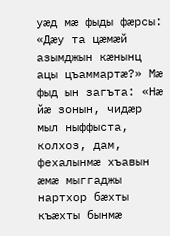уӕд мӕ фыды фӕрсы: «Дӕу та цӕмӕй азымджын кӕнынц ацы цъаммартӕ?» Мӕ фыд ын загъта: «Нӕ йӕ зонын, чидӕр мыл ныффыста, колхоз, дам, фехалынмӕ хъавын ӕмӕ мыггаджы нартхор бӕхты къӕхты бынмӕ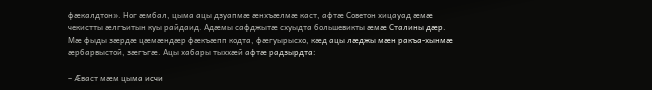фӕкалдтон». Ног ӕмбал, цыма ацы дзуапмӕ ӕнхъӕлмӕ каст, афтӕ Советон хицауад ӕмӕ чекистты ӕлгъитын куы райдаид. Адӕмы сафджытӕ схуыдта большевикты ӕмӕ Сталины дӕр. Мӕ фыды зӕрдӕ цӕмӕндӕр фӕкъӕпп кодта, фӕгуырысхо, кӕд ацы лӕджы мӕн ракъа-хынмӕ ӕрбарвыстой, зӕгъгӕ. Ацы хабары тыххӕй афтӕ радзырдта:

– Ӕваст мӕм цыма исчи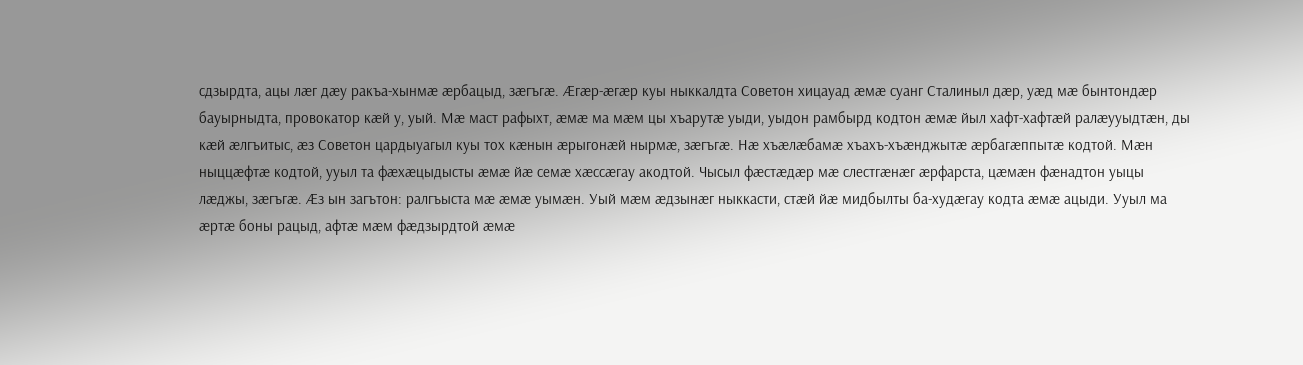сдзырдта, ацы лӕг дӕу ракъа-хынмӕ ӕрбацыд, зӕгъгӕ. Ӕгӕр-ӕгӕр куы ныккалдта Советон хицауад ӕмӕ суанг Сталиныл дӕр, уӕд мӕ бынтондӕр бауырныдта, провокатор кӕй у, уый. Мӕ маст рафыхт, ӕмӕ ма мӕм цы хъарутӕ уыди, уыдон рамбырд кодтон ӕмӕ йыл хафт-хафтӕй ралӕууыдтӕн, ды кӕй ӕлгъитыс, ӕз Советон цардыуагыл куы тох кӕнын ӕрыгонӕй нырмӕ, зӕгъгӕ. Нӕ хъӕлӕбамӕ хъахъ-хъӕнджытӕ ӕрбагӕппытӕ кодтой. Мӕн ныццӕфтӕ кодтой, ууыл та фӕхӕцыдысты ӕмӕ йӕ семӕ хӕссӕгау акодтой. Чысыл фӕстӕдӕр мӕ слестгӕнӕг ӕрфарста, цӕмӕн фӕнадтон уыцы лӕджы, зӕгъгӕ. Ӕз ын загътон: ралгъыста мӕ ӕмӕ уымӕн. Уый мӕм ӕдзынӕг ныккасти, стӕй йӕ мидбылты ба-худӕгау кодта ӕмӕ ацыди. Ууыл ма ӕртӕ боны рацыд, афтӕ мӕм фӕдзырдтой ӕмӕ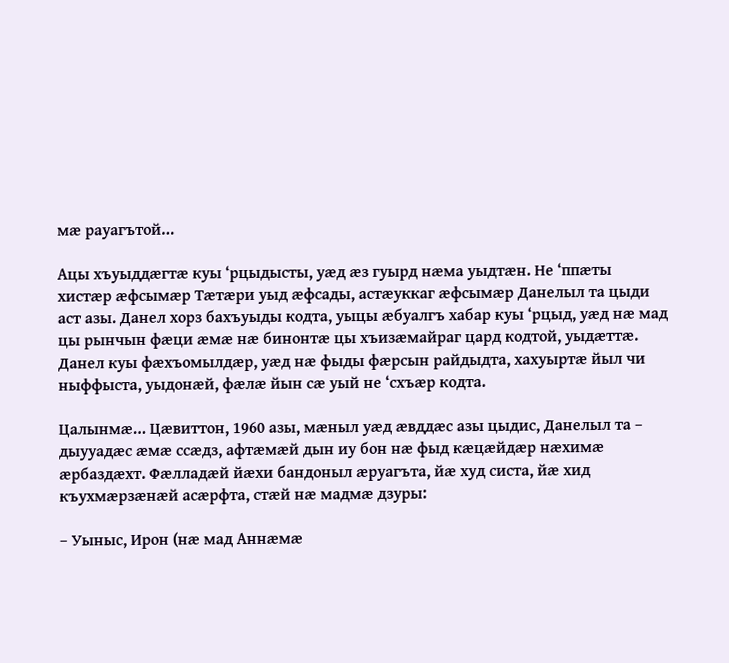мӕ рауагътой…

Ацы хъуыддӕгтӕ куы ‘рцыдысты, уӕд ӕз гуырд нӕма уыдтӕн. Не ‘ппӕты хистӕр ӕфсымӕр Тӕтӕри уыд ӕфсады, астӕуккаг ӕфсымӕр Данелыл та цыди аст азы. Данел хорз бахъуыды кодта, уыцы ӕбуалгъ хабар куы ‘рцыд, уӕд нӕ мад цы рынчын фӕци ӕмӕ нӕ бинонтӕ цы хъизӕмайраг цард кодтой, уыдӕттӕ. Данел куы фӕхъомылдӕр, уӕд нӕ фыды фӕрсын райдыдта, хахуыртӕ йыл чи ныффыста, уыдонӕй, фӕлӕ йын сӕ уый не ‘схъӕр кодта.

Цалынмӕ… Цӕвиттон, 1960 азы, мӕныл уӕд ӕвддӕс азы цыдис, Данелыл та – дыууадӕс ӕмӕ ссӕдз, афтӕмӕй дын иу бон нӕ фыд кӕцӕйдӕр нӕхимӕ ӕрбаздӕхт. Фӕлладӕй йӕхи бандоныл ӕруагъта, йӕ худ систа, йӕ хид къухмӕрзӕнӕй асӕрфта, стӕй нӕ мадмӕ дзуры:

– Уыныс, Ирон (нӕ мад Аннӕмӕ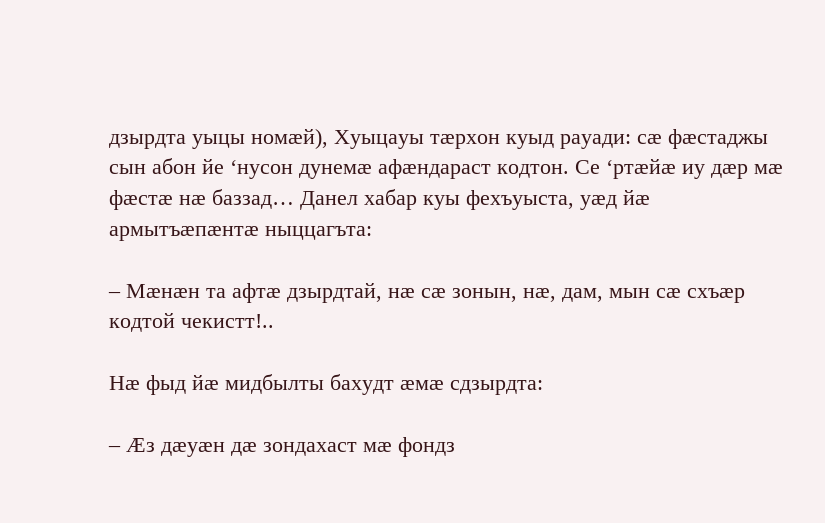дзырдта уыцы номӕй), Хуыцауы тӕрхон куыд рауади: сӕ фӕстаджы сын абон йе ‘нусон дунемӕ афӕндараст кодтон. Се ‘ртӕйӕ иу дӕр мӕ фӕстӕ нӕ баззад… Данел хабар куы фехъуыста, уӕд йӕ армытъӕпӕнтӕ ныццагъта:

– Мӕнӕн та афтӕ дзырдтай, нӕ сӕ зонын, нӕ, дам, мын сӕ схъӕр кодтой чекистт!..

Нӕ фыд йӕ мидбылты бахудт ӕмӕ сдзырдта:

– Ӕз дӕуӕн дӕ зондахаст мӕ фондз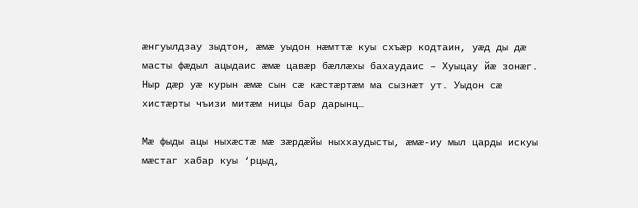ӕнгуылдзау зыдтон, ӕмӕ уыдон нӕмттӕ куы схъӕр кодтаин, уӕд ды дӕ масты фӕдыл ацыдаис ӕмӕ цавӕр бӕллӕхы бахаудаис – Хуыцау йӕ зонӕг. Ныр дӕр уӕ курын ӕмӕ сын сӕ кӕстӕртӕм ма сызнӕт ут. Уыдон сӕ хистӕрты чъизи митӕм ницы бар дарынц…

Мӕ фыды ацы ныхӕстӕ мӕ зӕрдӕйы ныххаудысты, ӕмӕ-иу мыл царды искуы мӕстаг хабар куы ‘рцыд,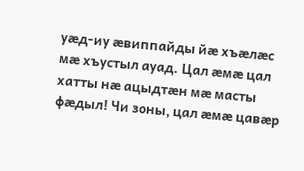уӕд-иу ӕвиппайды йӕ хъӕлӕс мӕ хъустыл ауад. Цал ӕмӕ цал хатты нӕ ацыдтӕн мӕ масты фӕдыл! Чи зоны, цал ӕмӕ цавӕр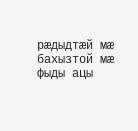рӕдыдтӕй мӕ бахызтой мӕ фыды ацы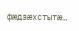фӕдзӕхстытӕ…